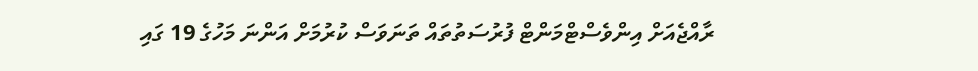ރާއްޖެއަށް އިންވެސްޓްމަންޓް ފުރުސަތުތައް ތަނަވަސް ކުރުމަށް އަންނަ މަހުގެ 19 ގައި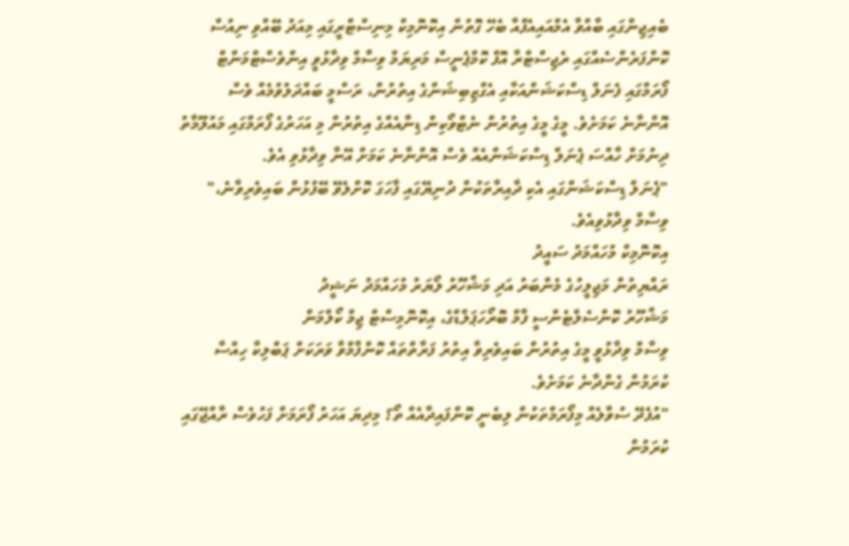ބެއިޖިންގައި ބާއްވާ އެމްއައިއެފްއާ ބެހޭ ގޮތުން އިކޮނޮމިކް މިނިސްޓްރީގައި މިއަދު ބޭއްވި ނިއުސް ކޮންފަރެންސެއްގައި ރެޖިސްޓްރާ އޮފް ކޮމްޕެނީސް މަރިޔަމް ވިސާމް ވިދާޅުވީ އިންވެސްޓްމަންޓް ފޯރަމްގައި ފެނަލް ޑިސްކަޝަންއަކާއި އެގްޒިބިޝަންގެ އިތުރުން، ރަސްމީ ބައްދަލުވުމެއް ވެސް އޮންނާނެ ކަމަށެވެ. މީގެ މީގެ އިތުރުން ނެޓްވޯކިން ޑިނާއެއްގެ އިތުރުން މި އަހަރުގެ ފޯރަމްގައި މައުލޫމާތު ދިނުމަށް ހާއްސަ ޕެނަލް ޑިސްކަޝަންއެއް ވެސް އޮންނާނެ ކަމަށް އޭނާ ވިދާޅުވި އެވެ.
"ޕެނަލް ޑިސްކަޝަންގައި އެކި ދާއިރާތަކުން ދުނިޔޭގައި ފާހަގަ ކޮށްލެވޭ ބޭފުޅުން ބައިވެރިވާނެ،" ވިސާމް ވިދާޅުވިއެވެ.
އިކޮނޮމިކް މުހައްމަދު ސައީދު
ރައްޔިތުން މަޖިލީހުގެ މެންބަރު އަދި މަޝްހޫރު ލޯޔަރު މުހައްމަދު ނަޝީދު
މަޝްހޫރު ކޮންސެލްޓެންސީ ފާމް ބޮރޯހަޕަލްޑްގެ، އިކޮނޮމިސްޓް ޖިމް ކޯލްމަން
ވިސާމް ވިދާޅުވީ މީގެ އިތުރުން ބައިވެރިވާ އިތުރު ފަރާތްތައް ކޮންފާމްވާ ވަރަކަށް ޕަބްލިކާ ހިއްސާ ކުރަމުން ގެންދާނެ ކަމަށެވެ.
"އުފެދޭ ސުވާލެއް މިފޯރަމްތަކުން ލިބެނީ ކޮންފައިދާއެއް ތޯ؟ މިދިޔަ އަހަރު ފޯރަމަށް ފަހުވެސް ރާއްޖޭގައި ކުރަމުން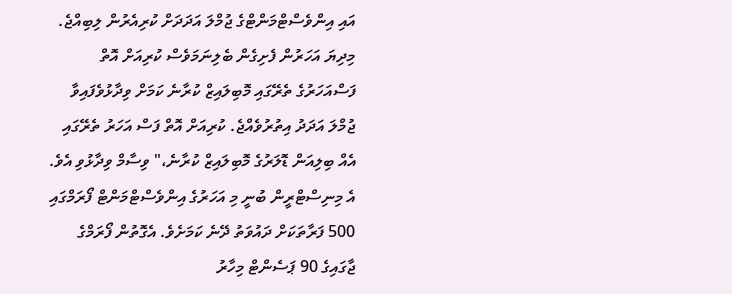އައި އިންވެސްޓްމަންޓްގެ ޖުމްލަ އަދަދަށް ކުރިއެރުން ލިބިއްޖެ. މިދިޔަ އަހަރުން ފެށިގެން ބެލިނަމަވެސް ކުރިއަށް އޮތް ފަސްއަހަރުގެ ތެރޭގައި މޮބިލައިޒް ކުރާނެ ކަމަށް ވިދާޅުވެފައިވާ ޖުމްލަ އަދަދު އިތުރުވެއްޖެ. ކުރިއަށް އޮތް ފަސް އަހަރު ތެރޭގައި އެއް ބިލިއަން ޑޮލަރުގެ މޮބިލައިޒް ކުރާނެ،" ވިސާމް ވިދާޅުވި އެވެ.
އެ މިނިސްޓްރީން ބުނީ މި އަހަރުގެ އިންވެސްޓްމަންޓް ފޯރަމްގައި 500 ފަރާތަކަށް ދައުވަތު ދޭނެ ކަމަށެވެ. އެގޮތުން ފޯރަމްގެ ޖާގައިގެ 90 ޕަސެންޓް މިހާރު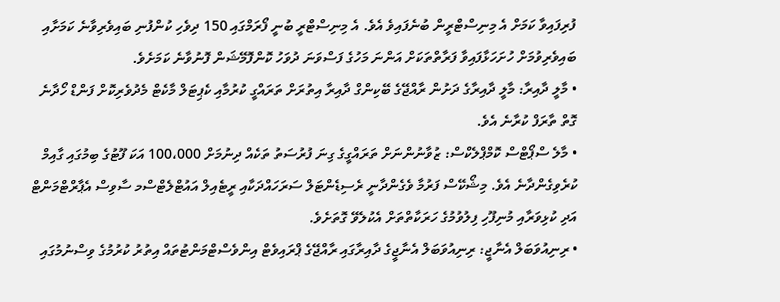ފުރިފައިވާ ކަމަށް އެ މިނިސްޓްރީން ބުނެފައިވެ އެވެ. އެ މިނިސްޓްރީ ބުނީ ފޯރަމްގައި 150 ދިވެހި ކުންފުނި ބައިވެރިވާނެ ކަމަށާއި ބައިވެރިވުމަށް ހުށަހަޅާފައިވާ ފަރާތްތަކަށް އަންނަ މަހުގެ ފަސްވަނަ ދުވަހު ކޮންފޮމޭޝަން ފޮނުވާނެ ކަމަށެވެ.
• މާލީ ދާއިރާ: މާލީ ދާއިރާގެ ދަށުން ރާއްޖޭގެ ބޭކިންގް ދާއިރާ އިތުރަށް ތަރައްގީ ކުރުމާއި ކެޕިޓަލް މާކެޓް މެދުވެރިކޮށް ފަންޑް ހޯދާނެ ގޮތް ތާރަފް ކުރާނެ އެވެ.
• މާލެ ސްޕޯޓްސް ކޮމްޕްލެކްސް: ޒުވާނުންނަށް ތަރައްގީގެ ގިނަ ފުރުސަތު ތަކެއް ދިނުމަށް 100،000 އަކަ ފޫޓުގެ ބިމުގައި ގާއިމް ކުރެވިގެންދާނެ އެވެ. މިޝޯކޭސް ފަރުމާ ވެގެންދާނީ ރެސިޑެންޓަލް ސަރަހައްދަކާއި ރީޓެއިލް އައުޓްލެޓްސްމ ސާވިސް އެޕާރްޓްމަންޓް އަދި ކުޅިވަރާއި މުނިފޫހި ފިލުވުމުގެ ހަރަކާތްތަށް އެކުލެވޭ ގޮތަށެވެ.
• ރިނިއުވަބަލް އެނާޖީ: ރިނިއުވަބަލް އެނާޖީގެ ދާއިރާގައި ރާއްޖޭގެ ޕްރައިވެޓް އިންވެސްޓްމަންޓުތައް އިތުރު ކުރުމުގެ ވިސްނުމުގައި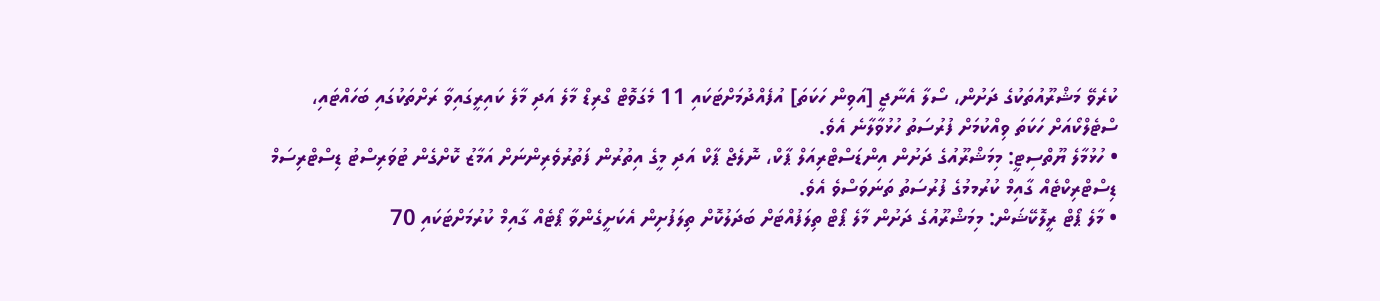ކުރެވޭ މަޝްރޫއުތަކުގެ ދަށުން، ސޯލާ އެނާޖީ [އަވިން ހަކަތަ] އުފެއްދުމަށްޓަކައި 11 މެގަވޮޓް ގްރިޑް މާލެ އަދި މާލެ ކައިރީގައިވާ ރަށްތަކުގައި ބަހައްޓައި، ސްޓެލްކޯއަށް ހަކަތަ ވިއްކުމަށް ފުރުސަތު ހުޅުވާލާނެ އެވެ.
• ހުޅުމާލެ ޔޫތްސިޓީ: މިމަޝްރޫއުގެ ދަށުން އިންޑަސްޓްރިއަލް ޕާކް، ނޮލެޖް ޕާކް އަދި މީގެ އިތުރުން ފަތުރުވެރިންނަށް އަމާޒު ކޮށްގެން ޓުވަރިސްޓު ޑިސްޓްރިސަމް ޑިސްޓްރިކްޓެއް ގާއިމް ކުރުމމުގެ ފުރުސަތު ތަނަވަސްވެ އެވެ.
• މާލެ ޕޯޓް ރީލޮކޭޝަން: މިމަޝްރޫއުގެ ދަށުން މާލެ ޕޯޓް ތިލަފުއްޓަށް ބަދަލުކޮށް ތިލަފުށިން އެކަށީގެންވާ ޕޯޓެއް ގާއިމް ކުރުމަށްޓަކައި 70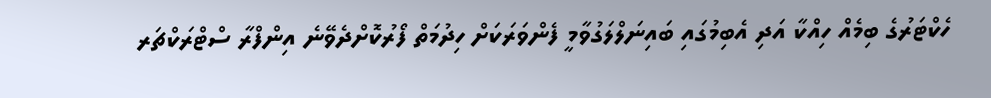ހެކްޓަރުގެ ބިމެއް ހިއްކާ އަދި އެބިމުގައި ބައިނަލްލަގުވާމީ ފެންވަރަކަށް ހިދުމަތް ފޯރުކޮށްދެވޭނެ އިންފްރާ ސްޓްރަކްޗަރ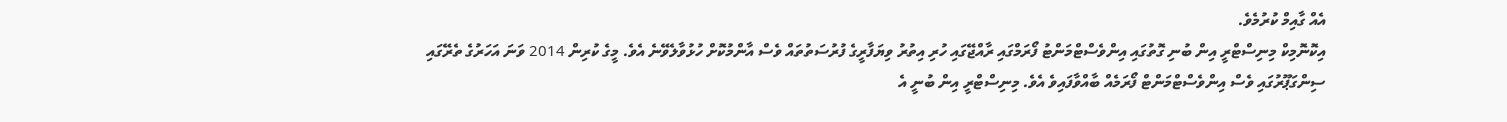އެއް ގާއިމް ކުރުމެވެ.
އިކޮނޮމިކް މިނިސްޓްރީ އިން ބުނި ގޮތުގައި އިންވެސްޓްމަންޓު ފޯރަމްގައި ރާއްޖޭގައި ހުރި އިތުރު ވިޔަފާރީގެ ފުރުސަތުތައް ވެސް އާންމުކޮށް ހުޅުވާލެވޭނެ އެވެ. މީގެ ކުރިން 2014 ވަނަ އަހަރުގެ ތެރޭގައި ސިންގަޕޫރުގައި ވެސް އިންވެސްޓްމަންޓް ފޯރަމެއް ބާއްވާފައިވެ އެވެ. މިނިސްޓްރީ އިން ބުނީ އެ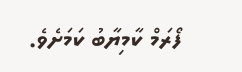ފޯރަމް ކާމިޔާބު ކަމަށެވެ.